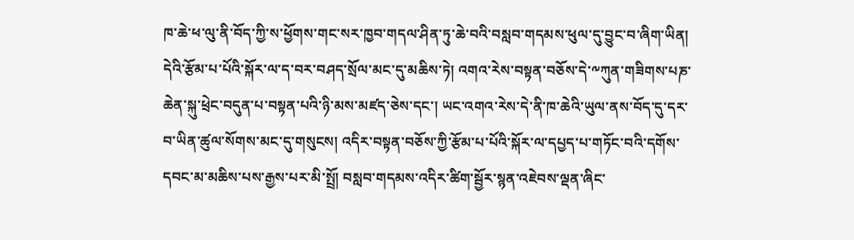ཁ་ཆེ་ཕ་ལུ་ནི་བོད་ཀྱི་ས་ཕྱོགས་གང་སར་ཁྱབ་གདལ་ཤིན་ཏུ་ཆེ་བའི་བསླབ་གདམས་ཕུལ་དུ་བྱུང་བ་ཞིག་ཡིན། དེའི་རྩོམ་པ་པོའི་སྐོར་ལ་ད་བར་བཤད་སྲོལ་མང་དུ་མཆིས་ཏེ། འགའ་རེས་བསྟན་བཅོས་དེ་༸ཀུན་གཟིགས་པཎ་ཆེན་སྐུ་ཕྲེང་བདུན་པ་བསྟན་པའི་ཉི་མས་མཛད་ཅེས་དང་། ཡང་འགའ་རེས་དེ་ནི་ཁ་ཆེའི་ཡུལ་ནས་བོད་དུ་དར་བ་ཡིན་ཚུལ་སོགས་མང་དུ་གསུངས། འདིར་བསྟན་བཅོས་ཀྱི་རྩོམ་པ་པོའི་སྐོར་ལ་དཔྱད་པ་གཏོང་བའི་དགོས་དབང་མ་མཆིས་པས་རྒྱས་པར་མི་སྤྲོ། བསླབ་གདམས་འདིར་ཚིག་སྦྱོར་སྙན་འཇེབས་ལྡན་ཞིང་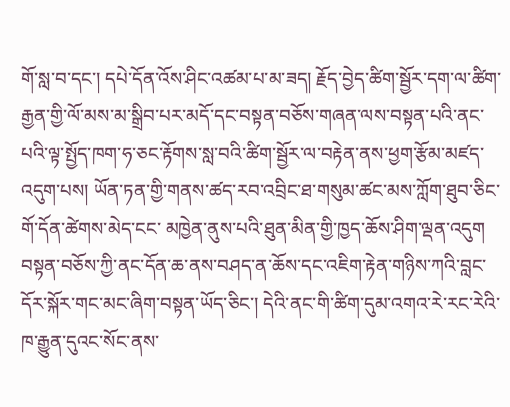གོ་སླ་བ་དང་། དཔེ་དོན་འོས་ཤིང་འཚམ་པ་མ་ཟད། རྗོད་བྱེད་ཚིག་སྦྱོར་དག་ལ་ཚིག་རྒྱན་གྱི་ལོ་མས་མ་སྒྲིབ་པར་མདོ་དང་བསྟན་བཅོས་གཞན་ལས་བསྟན་པའི་ནང་པའི་ལྟ་སྤྱོད་ཁག་ཧ་ཅང་རྟོགས་སླ་བའི་ཚིག་སྦྱོར་ལ་བརྟེན་ནས་ཕྱག་རྩོམ་མཛད་འདུག་པས། ཡོན་ཏན་གྱི་གནས་ཚད་རབ་འབྲིང་ཐ་གསུམ་ཚང་མས་ཀློག་ཐུབ་ཅིང་གོ་དོན་ཚེགས་མེད་ངང་ མཁྱེན་ནུས་པའི་ཐུན་མིན་གྱི་ཁྱད་ཆོས་ཤིག་ལྡན་འདུག བསྟན་བཅོས་ཀྱི་ནང་དོན་ཆ་ནས་བཤད་ན་ཆོས་དང་འཇིག་རྟེན་གཉིས་ཀའི་བླང་དོར་སྐོར་གང་མང་ཞིག་བསྟན་ཡོད་ཅིང་། དེའི་ནང་གི་ཚིག་དུམ་འགའ་རེ་རང་རེའི་ཁ་རྒྱུན་དུའང་སོང་ནས་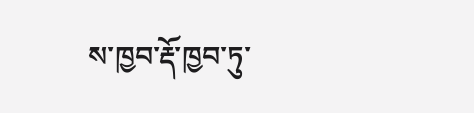ས་ཁྱབ་རྡོ་ཁྱབ་ཏུ་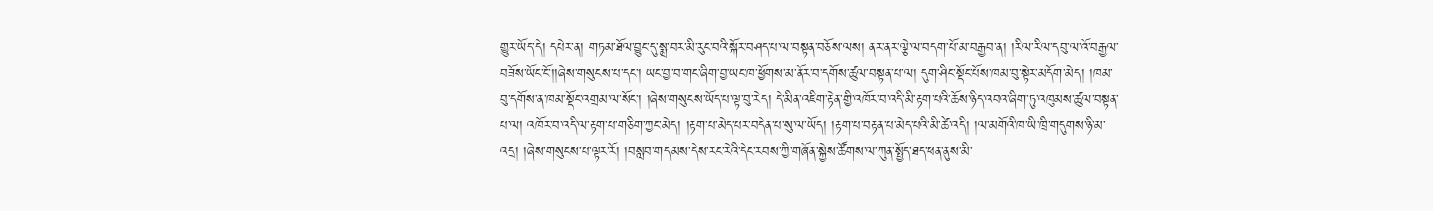གྱུར་ཡོད་དེ། དཔེར་ན། གཏམ་ཐོལ་བྱུང་དུ་སྨྲ་བར་མི་རུང་བའི་སྐོར་བཤད་པ་ལ་བསྟན་བཅོས་ལས། ནར་ནར་ལྕེ་ལ་བདག་པོ་མ་བརྒྱབ་ན། །རིལ་རིལ་དབུ་ལ་འོ་བརྒྱལ་བཟོས་ཡོང་ངོ་།།ཞེས་གསུངས་པ་དང་། ཡང་བྱ་བ་གང་ཞིག་བྱ་ཡང་ཁ་ཕྱོགས་མ་ནོར་བ་དགོས་ཚུལ་བསྟན་པ་ལ། དུག་ཤིང་སྡོང་པོས་ཁམ་བུ་སྟེར་མདོག་མེད། །ཁམ་བུ་དགོས་ན་ཁམ་སྡོང་འགྲམ་ལ་སོང་། །ཞེས་གསུངས་ཡོད་པ་ལྟ་བུ་རེད། དེ་མིན་འཇིག་རྟེན་གྱི་འཁོར་བ་འདི་མི་རྟག་པའི་ཆོས་ཉིད་འབའ་ཞིག་ཏུ་འཁུམས་ཚུལ་བསྟན་པ་ལ། འཁོར་བ་འདི་ལ་རྟག་པ་གཅིག་ཀྱང་མེད། །རྟག་པ་མེད་པར་བདེན་པ་སུ་ལ་ཡོད། །རྟག་པ་བརྟན་པ་མེད་པའི་མི་ཚེ་འདི། །ལ་མགོའི་ཁ་ཡི་ཁྲི་གདུགས་ཉི་མ་འདྲ། །ཞེས་གསུངས་པ་ལྟར་རོ། །བསླབ་གདམས་དེས་རང་རེའི་དེང་རབས་ཀྱི་གཞོན་སྐྱེས་ཚོགས་ལ་ཀུན་སྤྱོད་ཐད་ཕན་ནུས་མི་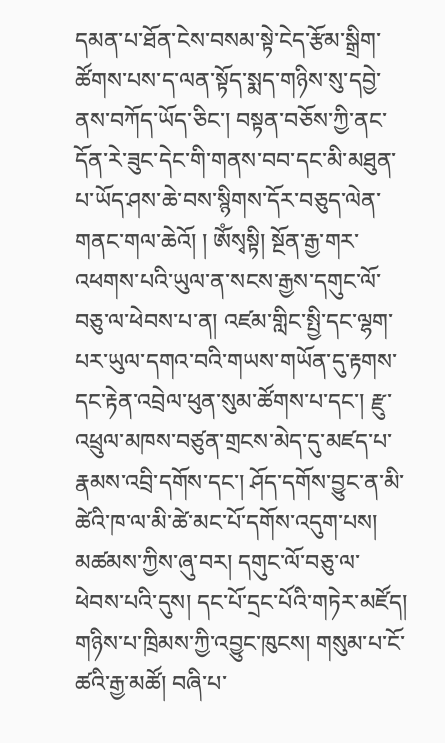དམན་པ་ཐོན་ངེས་བསམ་སྟེ་ངེད་རྩོམ་སྒྲིག་ཚོགས་པས་ད་ལན་སྟོད་སྨད་གཉིས་སུ་དབྱེ་ནས་བཀོད་ཡོད་ཅིང་། བསྟན་བཅོས་ཀྱི་ནང་དོན་རེ་ཟུང་དེང་གི་གནས་བབ་དང་མི་མཐུན་པ་ཡོད་ཤས་ཆེ་བས་སྙིགས་དོར་བཅུད་ལེན་གནང་གལ་ཆེའོ། ། ཨོཾསྭསྟི། སྔོན་རྒྱ་གར་འཕགས་པའི་ཡུལ་ན་སངས་རྒྱས་དགུང་ལོ་བཅུ་ལ་ཕེབས་པ་ན། འཛམ་གླིང་སྤྱི་དང་ལྷག་པར་ཡུལ་དགའ་བའི་གཡས་གཡོན་དུ་རྟགས་དང་རྟེན་འབྲེལ་ཕུན་སུམ་ཚོགས་པ་དང་། རྫུ་འཕྲུལ་མཁས་བཙུན་གྲངས་མེད་དུ་མཛད་པ་རྣམས་འབྲི་དགོས་དང་། ཤོད་དགོས་བྱུང་ན་མི་ཚེའི་ཁ་ལ་མི་ཚེ་མང་པོ་དགོས་འདུག་པས། མཚམས་ཀྱིས་ཞུ་བར། དགུང་ལོ་བཅུ་ལ་ཕེབས་པའི་དུས། དང་པོ་དྲང་པོའི་གཏེར་མཛོད། གཉིས་པ་ཁྲིམས་ཀྱི་འབྱུང་ཁུངས། གསུམ་པ་ངོ་ཚའི་རྒྱ་མཚོ། བཞི་པ་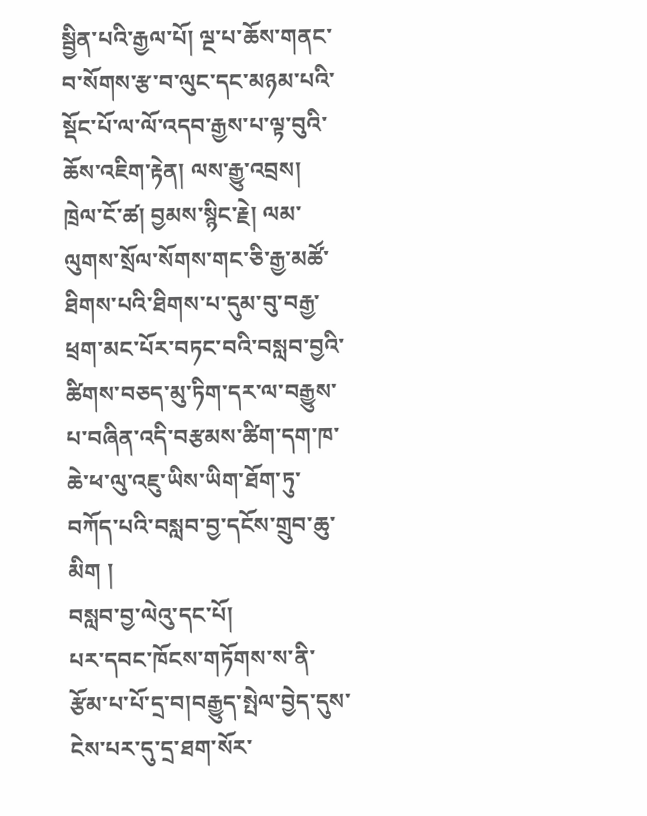སྦྱིན་པའི་རྒྱལ་པོ། ལྔ་པ་ཆོས་གནང་བ་སོགས་རྩ་བ་ལུང་དང་མཉམ་པའི་སྡོང་པོ་ལ་ལོ་འདབ་རྒྱས་པ་ལྟ་བུའི་ཆོས་འཇིག་རྟེན། ལས་རྒྱུ་འབྲས། ཁྲེལ་ངོ་ཚ། བྱམས་སྙིང་རྗེ། ལམ་ལུགས་སྲོལ་སོགས་གང་ཅི་རྒྱ་མཚོ་ཐིགས་པའི་ཐིགས་པ་དུམ་བུ་བརྒྱ་ཕྲག་མང་པོར་བཏང་བའི་བསླབ་བྱའི་ཚིགས་བཅད་མུ་ཏིག་དར་ལ་བརྒྱུས་པ་བཞིན་འདི་བརྩམས་ཚིག་དག་ཁ་ཆེ་ཕ་ལུ་འཇུ་ཡིས་ཡིག་ཐོག་ཏུ་བཀོད་པའི་བསླབ་བྱ་དངོས་གྲུབ་ཆུ་མིག །
བསླབ་བྱ་ལེའུ་དང་པོ།
པར་དབང་ཁོངས་གཏོགས་ས་ནི་རྩོམ་པ་པོ་དྲ་བ།བརྒྱུད་སྤེལ་བྱེད་དུས་ངེས་པར་དུ་དྲ་ཐག་སོར་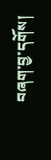བཞག་བྱ་དགོས།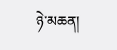ཉེ་མཆན།